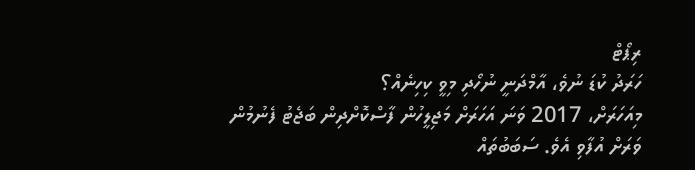ރިޕޯޓް
ހަރަދު ކުޑަ ނުވެ، އާމްދަނީ ނުހޯދި މިވީ ކިހިނެއް؟
މިއަހަރަށް، 2017 ވަނަ އަހަރަށް މަޖިލީހުން ފާސްކޮށްދިން ބަޖެޓު ފެނުމުން ވަރަށް އުފާވި އެވެ. ސަބަބުތައް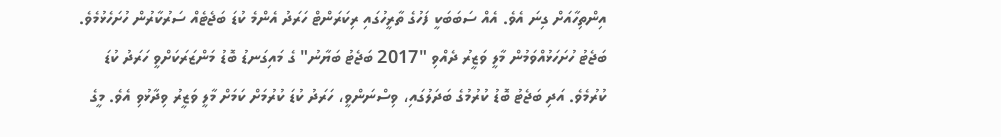އިންތިހާއަށް ގިނަ އެވެ. އެއް ސަބަބަކީ ފަހުގެ ތާރީހުގައި ރިކަރަންޓް ހަރަދު އެންމެ ކުޑަ ބަޖެޓެއް ސަރުކާރުން ހުށަހެޅުމެވެ. ބަޖެޓު ހުށަހަޅުއްވަމުން މާލީ ވަޒީރު ދެއްވި "2017 ބަޖެޓު ބަޔާނު" ގެ މައިގަނޑު ބޮޑު މަންޒަރަކަށްވީ ހަރަދު ކުޑަ ކުރުމެވެ. އަދި ބަޖެޓު ބޮޑު ކުރުމުގެ ބަދަލުގައި، ވިސްނަންވީ، ހަރަދު ކުޑަ ކުރުމަށް ކަމަށް މާލީ ވަޒީރު ވިދާޅުވި އެވެ. މީގެ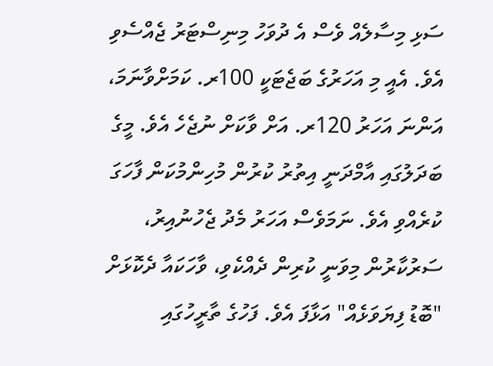ސަޅި މިސާލެއް ވެސް އެ ދުވަހު މިނިސްޓަރު ޖެއްސެވި އެވެ. އެއީ މި އަހަރުގެ ބަޖެޓަކީ 100ރ. ކަމަށްވާނަމަ، އަންނަ އަހަރު 120ރ. އަށް ވާކަށް ނުޖެހެ އެވެ. މީގެ ބަދަލުގައި އާމްދަނީ އިތުރު ކުރުން މުހިންމުކަން ފާހަގަ ކުރެއްވި އެވެ. ނަމަވެސް އަހަރު މެދު ޖެހުނުއިރު، ސަރުކާރުން މިވަނީ ކުރިން ދެއްކެވި، ވާހަކައާ ދެކޮޅަށް "ބޮޑު ފިޔަވަޅެއް" އަޅާފަ އެވެ. ފަހުގެ ތާރީހުގައި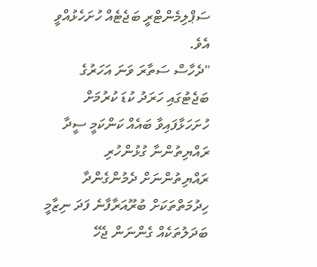ސަޕްލިމެންޓްރީ ބަޖެޓެއް ހުށަހެޅުއްވީ އެވެ.
"ދެހާސް ސަތާރަ ވަނަ އަހަރުގެ ބަޖެޓުގައި ހަރަދު ކުޑަ ކުރުމަށް ހުށަހަޅާފައިވާ ބައެއް ކަންކަމީ ސީދާ ރައްޔިތުންނާ ގުޅުންހުރި ރައްޔިތުންނަށް ދެމުންގެންދާ ހިދުމަތްތަކަށް ބުރޫއަރާފާނެ ފަދަ ނިޒާމީ ބަދަލުތަކެއް ގެންނަން ޖެހޭ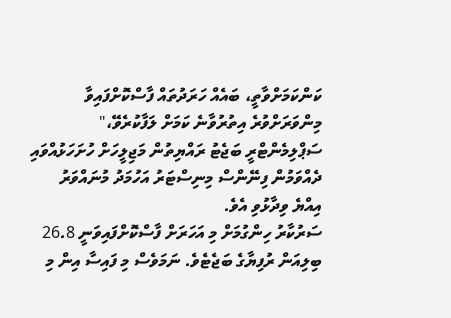ކަންކަމަށްވާތީ، ބައެއް ހަރަދުތައް ފާސްކޮށްފައިވާ މިންވަރަށްވުރެ އިތުރުވާނެ ކަމަށް ލަފާކުރެވޭ،" ސަޕްލިމެންޓްރީ ބަޖެޓު ރައްޔިތުން މަޖިލީހަށް ހުށަހަޅުއްވައި ދެއްވަމުން ފިނޭންސް މިނިސްޓަރު އަހުމަދު މުނައްވަރު އިއްޔެ ވިދާޅުވި އެވެ.
ސަރުކާރު ހިންގުމަށް މި އަހަރަށް ފާސްކޮށްފައިވަނީ 26.8 ބިލިއަން ރުފިޔާގެ ބަޖެޓެވެ. ނަމަވެސް މި ފައިސާ އިން މި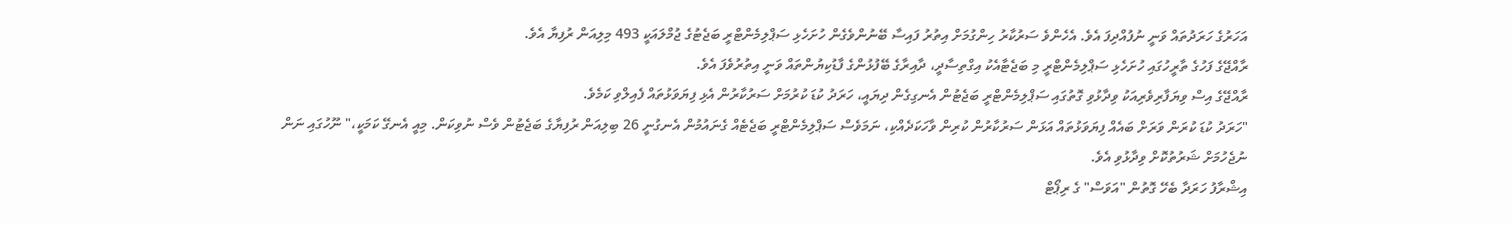އަހަރުގެ ހަރަދުތައް ވަނީ ނުފުއްދިފަ އެވެ. އެހެންވެ ސަރުކާރު ހިންގުމަށް އިތުރު ފައިސާ ބޭނުންވެގެން ހުށަހެޅި ސަޕްލިމެންޓްރީ ބަޖެޓުގެ ޖުމްލައަކީ 493 މިލިއަން ރުފިޔާ އެވެ.
ރާއްޖޭގެ ފަހުގެ ތާރީހުގައި ހުށަހެޅި ސަޕްލިމެންޓްރީ މި ބަޖެޓާއެކު އިގްތިސާދީ، ދާއިރާގެ ބޭފުޅުންގެ ފާޑުކިޔުންތައް ވަނީ އިތުރުވެފަ އެވެ.
ރާއްޖޭގެ އިސް ވިޔަފާރިވެރިއަކު ވިދާޅުވި ގޮތުގައި ސަޕްލިމެންޓްރީ ބަޖެޓުން އެނގިގެން ދިޔައީ، ހަރަދު ކުޑަ ކުރުމަށް ސަރުކާރުން އެޅި ފިޔަވަޅުތައް ފެއިލްވި ކަމެވެ.
"ހަރަދު ކުޑަ ކުރަން ވަރަށް ބައެއް ފިޔަވަޅުތައް އަޅަން ސަރުކާރުން ކުރިން ވާހަކަދެއްކި، ނަމަވެސް ސަޕްލިމެންޓްރީ ބަޖެޓެއް ގެނައުމުން އެނގުނީ 26 ބިލިއަން ރުފިޔާގެ ބަޖެޓުން ވެސް ނުވިކަން. މިއީ އެނގޭ ކަމަކީ،" ނޫހުގައި ނަން ނުޖެހުމަށް ޝަރުތުކޮށް ވިދާޅުވި އެވެ.
އިޝްރާފު ހަރަދާ ބެހޭ ގޮތުން "އަވަސް" ގެ ރިޕޯޓް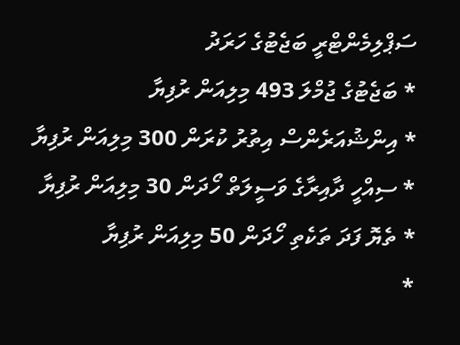ސަޕްލިމެންޓްރީ ބަޖެޓުގެ ހަރަދު
* ބަޖެޓުގެ ޖުމްލަ 493 މިލިއަން ރުފިޔާ
* އިންޝުއަރެންސް އިތުރު ކުރަން 300 މިލިއަން ރުފިޔާ
* ސިއްހީ ދާއިރާގެ ވަސީލަތް ހޯދަން 30 މިލިއަން ރުފިޔާ
* ތެޔޮ ފަދަ ތަކެތި ހޯދަން 50 މިލިއަން ރުފިޔާ
*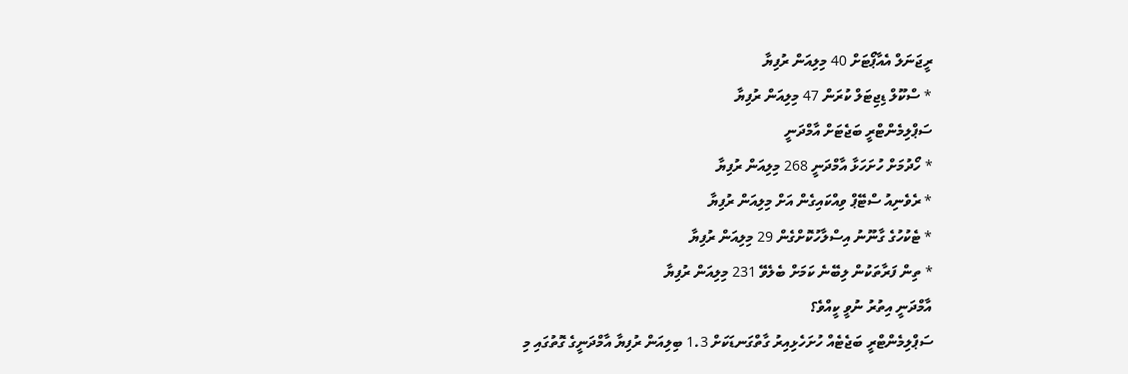ރީޖަނަލް އެއާޕޯޓަށް 40 މިލިއަން ރުފިޔާ
* ސްކޫލް ޑިޖިޓަލް ކުރަން 47 މިލިއަން ރުފިޔާ
ސަޕްލިމެންޓްރީ ބަޖެޓަށް އާމްދަނީ
* ހޯދުމަށް ހުށަހަޅާ އާމްދަނީ 268 މިލިއަން ރުފިޔާ
* ރެވެނިއު ސްޓޭޕް ވިއްކައިގެން އަށް މިލިއަން ރުފިޔާ
* ޓެކުހުގެ ގާނޫނު އިސްލާހުކޮށްގެން 29 މިލިއަން ރުފިޔާ
* ތިން ފަރާތަކުން ލިބޭނެ ކަމަށް ބެލެވޭ 231 މިލިއަން ރުފިޔާ
އާމްދަނީ އިތުރު ނުވީ ކީއްވެ؟
ސަޕްލިމެންޓްރީ ބަޖެޓެއް ހުށަހެޅިއިރު ގާތްގަނޑަކަށް 1.3 ބިލިއަން ރުފިޔާ އާމްދަނީގެ ގޮތުގައި މި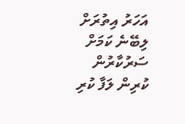އަހަރު އިތުރަށް ލިބޭނެ ކަމަށް ސަރުކާރުން ކުރިން ލަފާ ކުރި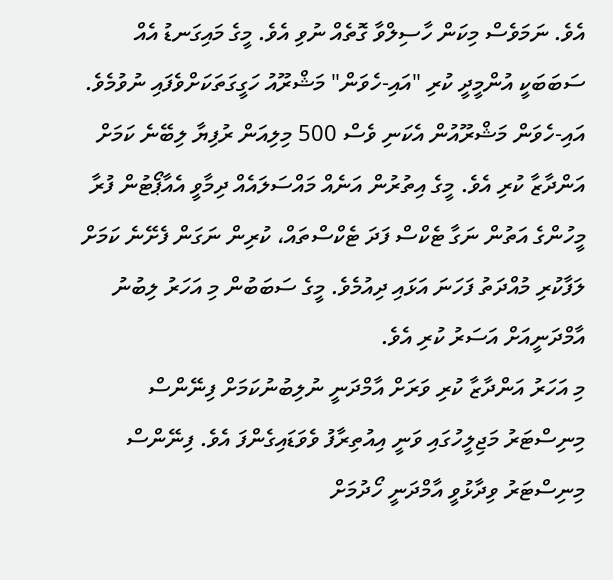އެވެ. ނަމަވެސް މިކަން ހާސިލްވާ ގޮތެއް ނުވި އެވެ. މީގެ މައިގަނޑު އެއް ސަބަބަކީ އުންމީދީ ކުރި "އައި-ހެވަން" މަޝްރޫއު ހަގީގަތަކަށްވެފައި ނުވުމެވެ. އައި-ހެވަން މަޝްރޫއުން އެކަނި ވެސް 500 މިލިއަން ރުފިޔާ ލިބޭނެ ކަމަށް އަންދާޒާ ކުރި އެވެ. މީގެ އިތުރުން އަނެއް މައްސަލައެއް ދިމާވީ އެއާޕޯޓުން ފުރާ މީހުންގެ އަތުން ނަގާ ޓެކްސް ފަދަ ޓެކްސްތައް، ކުރިން ނަގަން ފެށޭނެ ކަމަށް ލަފާކުރި މުއްދަތު ފަހަނަ އަޅައި ދިއުމެވެ. މީގެ ސަބަބުން މި އަހަރު ލިބުނު އާމްދަނީއަށް އަސަރު ކުރި އެވެ.
މި އަހަރު އަންދާޒާ ކުރި ވަރަށް އާމްދަނީ ނުލިބުނުކަމަށް ފިނޭންސް މިނިސްޓަރު މަޖިލީހުގައި ވަނީ އިއުތިރާފު ވެވަޑައިގެންފަ އެވެ. ފިނޭންސް މިނިސްޓަރު ވިދާޅުވީ އާމްދަނީ ހޯދުމަށް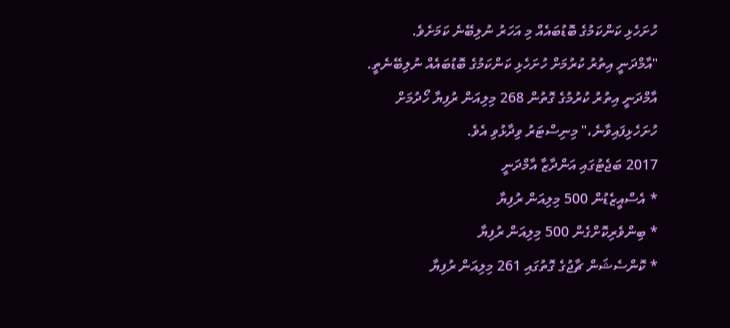ހުށަހެޅި ކަންކަމުގެ ބޮޑުބައެއް މި އަހަރު ނުލިބޭނެ ކަމަށެވެ.
"އާމްދަނީ އިތުރު ކުރުމަށް ހުށަހެޅި ކަންކަމުގެ ބޮޑުބައެއް ނުލިބޭނެތީ. އާމްދަނީ އިތުރު ކުރުމުގެ ގޮތުން 268 މިލިއަން ރުފިޔާ ހޯދުމަށް ހުށަހެޅިފައިވާނެ،" މިނިސްޓަރު ވިދާޅުވި އެވެ.
2017 ބަޖެޓުގައި އަންދާޒާ އާމްދަނީ
* އެސްއީޒެޑުން 500 މިލިއަން ރުފިޔާ
* ބިންވެރިކޮށްގެން 500 މިލިއަން ރުފިޔާ
* ކޮންސެޝަން ޗާޖުގެ ގޮތުގައި 261 މިލިއަން ރުފިޔާ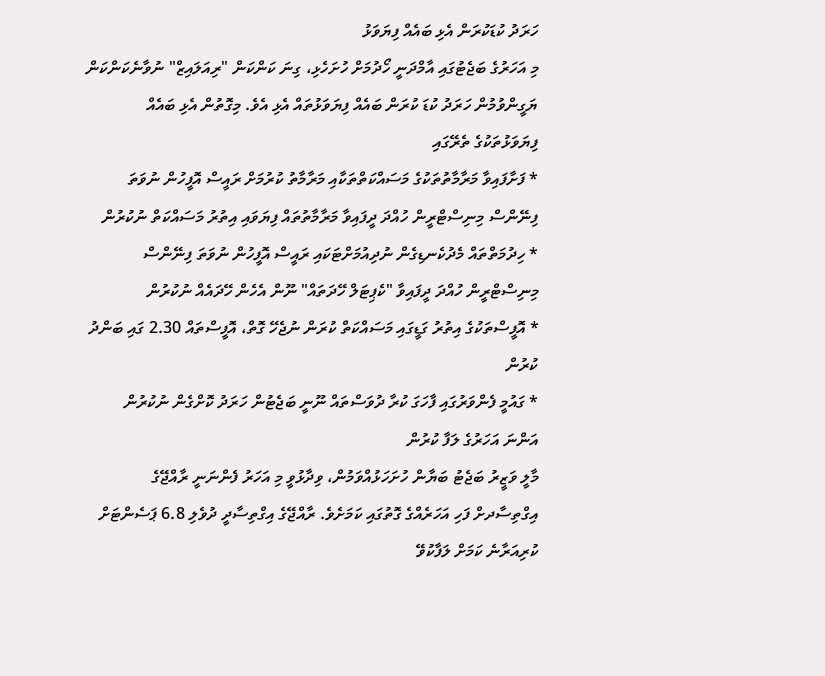ހަރަދު ކުޑަކުރަން އެޅި ބައެއް ފިޔަވަޅު
މި އަހަރުގެ ބަޖެޓުގައި އާމްދަނީ ހޯދުމަށް ހުށަހެޅި، ގިނަ ކަންކަން "ރިއަލައިޒް" ނުވާނެކަންކަން ޔަގީންވުމުން ހަރަދު ކުޑަ ކުރަން ބައެއް ފިޔަވަޅުތައް އެޅި އެވެ. މިގޮތުން އެޅި ބައެއް ފިޔަވަޅުތަކުގެ ތެރޭގައި
* ފަށާފައިވާ މަރާމާތުތަކުގެ މަސައްކަތްތަކާއި މަރާމާތު ކުރުމަށް ރައީސް އޮފީހުން ނުވަތަ ފިނޭންސް މިނިސްޓްރީން ހުއްދަ ދީފައިވާ މަރާމާތުތައް ފިޔަވައި އިތުރު މަސައްކަތް ނުކުރުން
* ހިދުމަތްތައް މެދުކެނޑިގެން ނުދިއުމަށްޓަކައި ރައީސް އޮފީހުން ނުވަތަ ފިނޭންސް މިނިސްޓްރީން ހުއްދަ ދީފައިވާ "ކެޕިޓަލް ހޭދަތައް" ނޫން އެހެން ހޭދައެއް ނުކުރުން
* އޮފީސްތަކުގެ އިތުރު ގަޑީގައި މަސައްކަތް ކުރަން ނުޖެހޭ ގޮތް، އޮފީސްތައް 2.30 ގައި ބަންދު ކުރުން
* ގައުމީ ފެންވަރުގައި ފާހަގަ ކުރާ ދުވަސްތައް ނޫނީ ބަޖެޓުން ހަރަދު ކޮށްގެން ނުކުރުން
އަންނަ އަހަރުގެ ލަފާ ކުރުން
މާލީ ވަޒީރު ބަޖެޓު ބަޔާން ހުށަހަޅުއްވަމުން، ވިދާޅުވީ މި އަހަރު ފެންނަނީ ރާއްޖޭގެ އިގްތިސާދށް ފަހި އަހަރެއްގެ ގޮތުގައި ކަމަށެވެ. ރާއްޖޭގެ އިގްތިސާދީ ދުވެލި 6.8 ޕަސެންޓަށް ކުރިއަރާނެ ކަމަށް ލަފާކުވޭ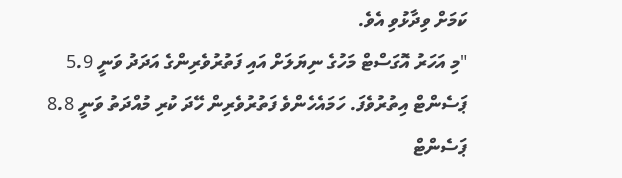ކަމަށް ވިދާޅުވި އެވެ.
"މި އަހަރު އޮގަސްޓް މަހުގެ ނިޔަލަށް އައި ފަތުރުވެރިންގެ އަދަދު ވަނީ 5.9 ޕަސެންޓް އިތުރުވެފަ. ހަމައެހެންވެ ފަތުރުވެރިން ހޭދަ ކުރި މުއްދަތު ވަނީ 8.8 ޕަސެންޓް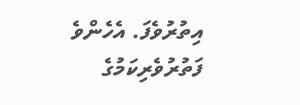އިތުރުވެފަ. އެހެންވެ ފަތުރުވެރިކަމުގެ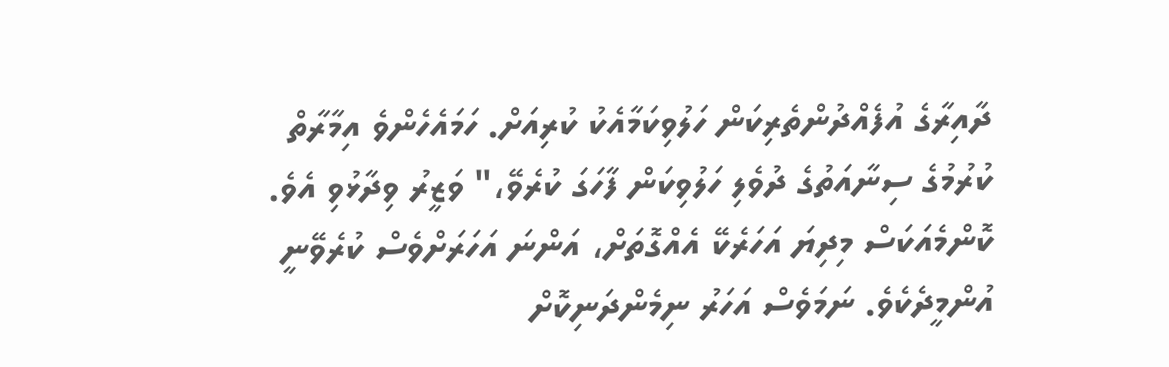ދާއިރާގެ އުފެއްދުންތެރިކަން ހަލުވިކަމާއެކު ކުރިއަށް. ހަމައެހެންވެ އިމާރާތް ކުރުމުގެ ސިނާއަތުގެ ދުވެލި ހަލުވިކަން ފާހަގަ ކުރެވޭ،" ވަޒީރު ވިދާޅުވި އެވެ.
ކޮންމެއަކަސް މިދިޔަ އަހަރެކޭ އެއްގޮތަށް، އަންނަ އަހަރަށްވެސް ކުރެވޭނީ އުންމީދެކެވެ. ނަމަވެސް އަހަރު ނިމެންދަނިކޮށް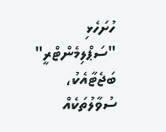ހުށަހެޅި "ސަޕްލިމެންޓްރީ" ބަޖެޓާއެކު، ސުވާލުތަކެއް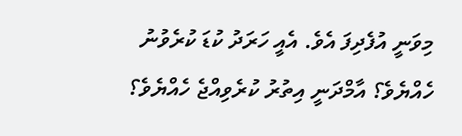މިވަނީ އުފެދިފަ އެވެ. އެއީ ހަރަދު ކުޑަ ކުރެވުނު ހެއްޔެވެ؟ އާމްދަނީ އިތުރު ކުރެވިއްޖެ ހެއްޔެވެ؟